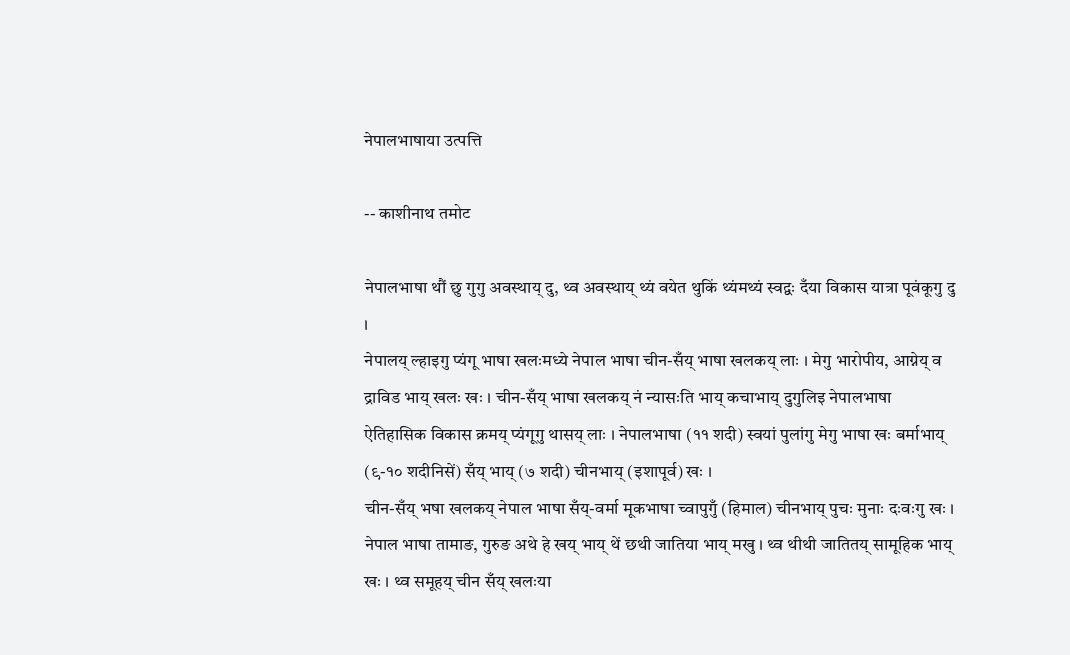नेपालभाषाया उत्पत्ति

-- काशीनाथ तमोट

नेपालभाषा थौं छु गुगु अवस्थाय् दु, थ्व अवस्थाय् थ्यं वयेत थुकिं थ्यंमथ्यं स्वद्वः दँया विकास यात्रा पूवंकूगु दु ।
नेपालय् ल्हाइगु प्यंगू भाषा खलःमध्ये नेपाल भाषा चीन-सँय् भाषा खलकय् लाः । मेगु भारोपीय, आग्नेय् व द्राविड भाय् खलः खः । चीन-सँय् भाषा खलकय् नं न्यासःति भाय् कचाभाय् दुगुलिइ नेपालभाषा ऐतिहासिक विकास क्रमय् प्यंगूगु थासय् लाः । नेपालभाषा (११ शदी) स्वयां पुलांगु मेगु भाषा खः बर्माभाय् (९-१० शदीनिसें) सँय् भाय् (७ शदी) चीनभाय् (इशापूर्व) खः ।
चीन-सँय् भषा खलकय् नेपाल भाषा सँय्-वर्मा मूकभाषा च्वापुगुँ (हिमाल) चीनभाय् पुचः मुनाः दःवःगु खः । नेपाल भाषा तामाङ, गुरुङ अथे हे खय् भाय् थें छथी जातिया भाय् मखु । थ्व थीथी जातितय् सामूहिक भाय् खः । थ्व समूहय् चीन सँय् खलःया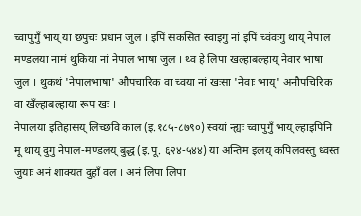च्वापुगुँ भाय् या छपुचः प्रधान जुल । इपिं सकसित स्वाइगु नां इपिं च्वंवःगु थाय् नेपाल मण्डलया नामं थुकिया नां नेपाल भाषा जुल । थ्व हे लिपा खल्हाबल्हाय् नेवार भाषा जुल । थुकथं 'नेपालभाषा' औपचारिक वा च्वया नां खःसा 'नेवाः भाय्' अनौपचिरिक वा खँल्हाबल्हाया रूप खः ।
नेपालया इतिहासय् लिच्छवि काल (इ.१८५-८७९०) स्वयां न्ह्यः च्वापुगुँ भाय् ल्हाइपिनि मू थाय् दुगु नेपाल-मण्डलय् बुद्ध (इ.पू. ६२४-५४४) या अन्तिम इलय् कपिलवस्तु ध्वस्त जुयाः अनं शाक्यत दुहाँ वल । अनं लिपा लिपा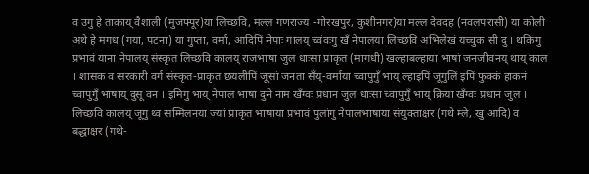व उगु हे ताकाय् वैशाली (मुजफ्पूर)या लिच्छवि, मल्ल गणराज्य -गोरखपुर, कुशीनगर)या मल्ल देवदह (नवलपरासी) या कोली अथे हे मगध (गया, पटना) या गुप्ता, वर्मा, आदिपिं नेपाः गालय् च्वंवःगु खँ नेपालया लिच्छवि अभिलेखं यच्चुक सी दु । थकिगु प्रभावं याना नेपालय् संस्कृत लिच्छवि कालय् राजभाषा जुल धाःसा प्राकृत (मागधी) खल्हाबल्हाया भाषां जनजीवनय् थाय् काल । शासक व सरकारी वर्ग संस्कृत-प्राकृत छयलीपिं जूसां जनता सँय्-वर्माया च्वापुगुँ भाय् ल्हाइपिं जूगुलिं इपिं फुक्कं हाकनं च्वापुगुँ भाषाय् दुसू वन । इमिगु भाय् नेपाल भाषा दुने नाम खँग्वः प्रधान जुल धाःसा च्वापुगुँ भाय् क्रिया खँग्वः प्रधान जुल । लिच्छवि कालय् जूगु थ्व सम्मिलनया ज्यां प्राकृत भाषाया प्रभावं पुलांगु नेपालभाषाया संयुक्ताक्षर (गथे म्ले, खु आदि) व बद्धाक्षर (गथे-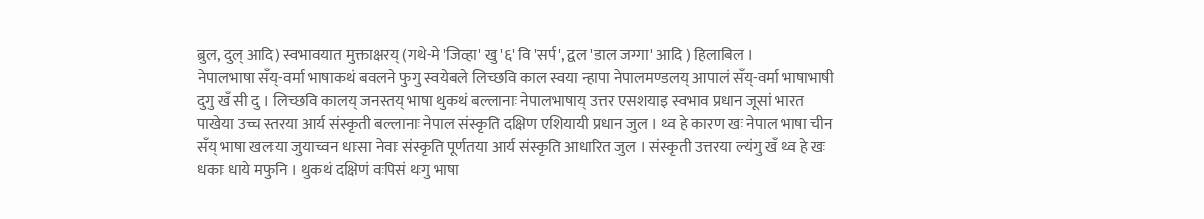ब्रुल, दुल् आदि) स्वभावयात मुक्ताक्षरय् (गथे-मे 'जिव्हा' खु '६' वि 'सर्प', द्वल 'डाल जग्गा' आदि ) हिलाबिल ।
नेपालभाषा सँय्-वर्मा भाषाकथं बवलने फुगु स्वयेबले लिच्छवि काल स्वया न्हापा नेपालमण्डलय् आपालं सँय्-वर्मा भाषाभाषी दुगु खँ सी दु । लिच्छवि कालय् जनस्तय् भाषा थुकथं बल्लानाः नेपालभाषाय् उत्तर एसशयाइ स्वभाव प्रधान जूसां भारत पाखेया उच्च स्तरया आर्य संस्कृती बल्लानाः नेपाल संस्कृति दक्षिण एशियायी प्रधान जुल । थ्व हे कारण खः नेपाल भाषा चीन सँय् भाषा खलःया जुयाच्वन धाःसा नेवाः संस्कृति पूर्णतया आर्य संस्कृति आधारित जुल । संस्कृती उत्तरया ल्यंगु खँ थ्व हे खः धकाः धाये मफुनि । थुकथं दक्षिणं वःपिसं थःगु भाषा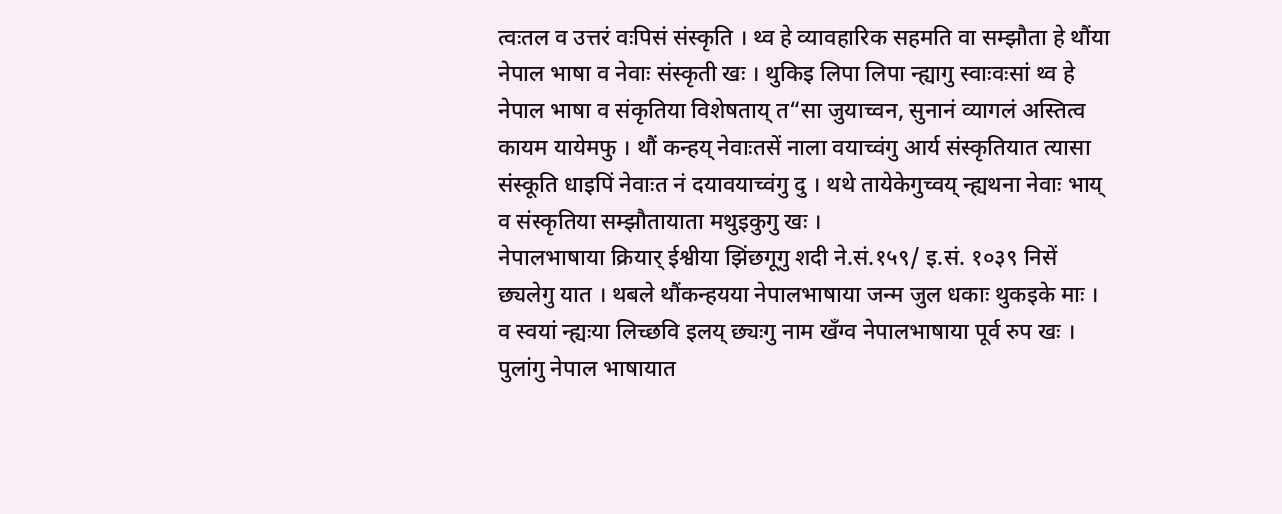त्वःतल व उत्तरं वःपिसं संस्कृति । थ्व हे व्यावहारिक सहमति वा सम्झौता हे थौंया नेपाल भाषा व नेवाः संस्कृती खः । थुकिइ लिपा लिपा न्ह्यागु स्वाःवःसां थ्व हे नेपाल भाषा व संकृतिया विशेषताय् त“सा जुयाच्वन, सुनानं व्यागलं अस्तित्व कायम यायेमफु । थौं कन्हय् नेवाःतसें नाला वयाच्वंगु आर्य संस्कृतियात त्यासा संस्कूति धाइपिं नेवाःत नं दयावयाच्वंगु दु । थथे तायेकेगुच्वय् न्ह्यथना नेवाः भाय् व संस्कृतिया सम्झौतायाता मथुइकुगु खः ।
नेपालभाषाया क्रियार् ईश्वीया झिंछगूगु शदी ने.सं.१५९/ इ.सं. १०३९ निसें छ्यलेगु यात । थबले थौंकन्हयया नेपालभाषाया जन्म जुल धकाः थुकइके माः । व स्वयां न्ह्यःया लिच्छवि इलय् छ्यःगु नाम खँग्व नेपालभाषाया पूर्व रुप खः । पुलांगु नेपाल भाषायात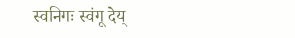स्वनिगः स्वंगू देय्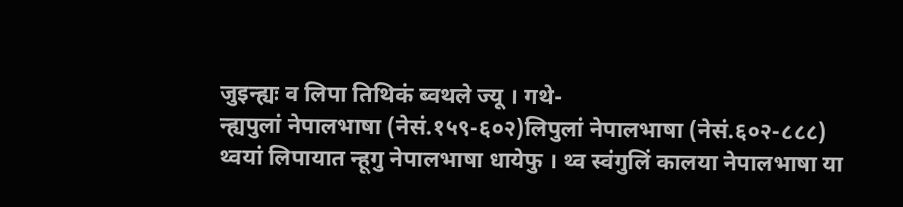जुइन्ह्यः व लिपा तिथिकं ब्वथले ज्यू । गथे-
न्ह्यपुलां नेपालभाषा (नेसं.१५९-६०२)लिपुलां नेपालभाषा (नेसं.६०२-८८८)
थ्वयां लिपायात न्हूगु नेपालभाषा धायेफु । थ्व स्वंगुलिं कालया नेपालभाषा या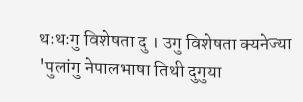थःथःगु विशेषता दु । उगु विशेषता क्यनेज्या 'पुलांगु नेपालभाषा तिथी दुगुया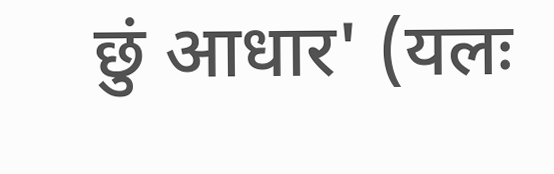छुं आधार' (यलः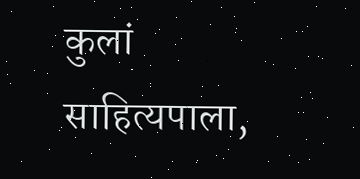कुलां साहित्यपाला,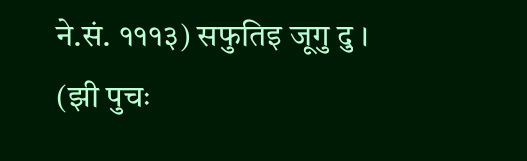ने.सं. १११३) सफुतिइ जूगु दु ।
(झी पुचः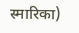स्मारिका)